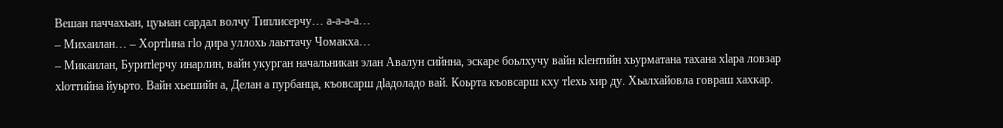Вешан паччахьан, цуьнан сардал волчу Типлисерчу… а-а-а-а…
– Михаилан… – Хортӏина гӏо дира уллохь лаьттачу Чомакха…
– Микаилан, Буритӏерчу инарлин, вайн укурган начальникан элан Авалун сийнна, эскаре боьлхучу вайн кӏентийн хьурматана тахана хӏара ловзар хӏоттийна йуьрто. Вайн хьешийн а, Делан а пурбанца, къовсарш дӏадоладо вай. Коьрта къовсарш кху тӏехь хир ду. Хьалхайовла говраш хахкар.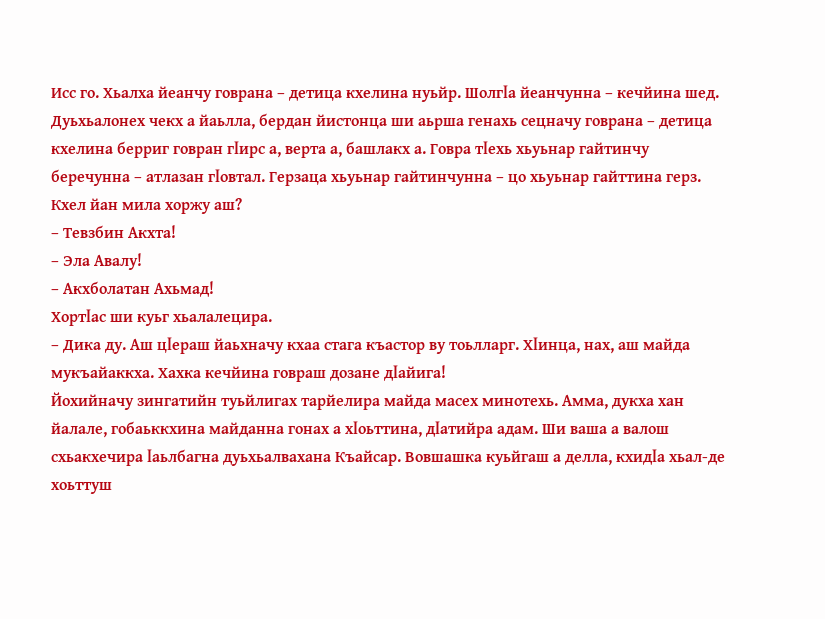Исс го. Хьалха йеанчу говрана – детица кхелина нуьйр. Шолгӏа йеанчунна – кечйина шед. Дуьхьалонех чекх а йаьлла, бердан йистонца ши аьрша генахь сецначу говрана – детица кхелина берриг говран гӏирс а, верта а, башлакх а. Говра тӏехь хьуьнар гайтинчу беречунна – атлазан гӏовтал. Герзаца хьуьнар гайтинчунна – цо хьуьнар гайттина герз. Кхел йан мила хоржу аш?
– Тевзбин Акхта!
– Эла Авалу!
– Акхболатан Ахьмад!
Хортӏас ши куьг хьалалецира.
– Дика ду. Аш цӏераш йаьхначу кхаа стага къастор ву тоьлларг. Хӏинца, нах, аш майда мукъайаккха. Хахка кечйина говраш дозане дӏайига!
Йохийначу зингатийн туьйлигах тарйелира майда масех минотехь. Амма, дукха хан йалале, гобаьккхина майданна гонах а хӏоьттина, дӏатийра адам. Ши ваша а валош схьакхечира ӏаьлбагна дуьхьалвахана Къайсар. Вовшашка куьйгаш а делла, кхидӏа хьал-де хоьттуш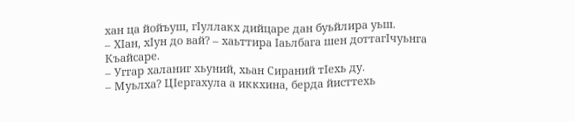хан ца йойъуш, гӏуллакх дийцаре дан буьйлира уьш.
– Хӏан, хӏун до вай? – хаьттира Іаьлбага шен доттагІчуьнга Къайсаре.
– Уггар халаниг хьуний, хьан Сираний тӏехь ду.
– Муьлха? Цӏергахула а иккхина, берда йисттехь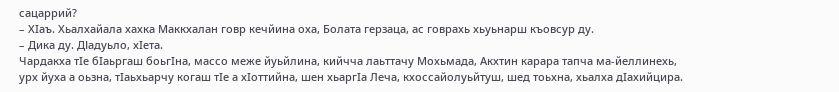сацаррий?
– Хӏаъ. Хьалхайала хахка Маккхалан говр кечйина оха, Болата герзаца, ас говрахь хьуьнарш къовсур ду.
– Дика ду. ДІадуьло, хӀета.
Чардакха тӏе бӏаьргаш боьгӏна, массо меже йуьйлина, кийчча лаьттачу Мохьмада, Акхтин карара тапча ма-йеллинехь, урх йуха а оьзна, тӏаьхьарчу когаш тӏе а хӏоттийна, шен хьаргӏа Леча, кхоссайолуьйтуш, шед тоьхна, хьалха дӏахийцира.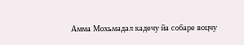Амма Мохьмадал кадечу йа собаре воцчу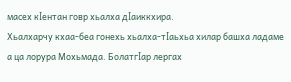масех кӏентан говр хьалха дӏаиккхира.
Хьалхарчу кхаа-беа гонехь хьалха-тӏаьхьа хилар башха ладаме а ца лорура Мохьмада. Болатгӏар лергах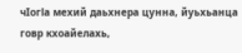чӏогІа мехий даьхнера цунна, йуьхьанца говр кхоайелахь,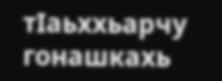тӏаьххьарчу гонашкахь